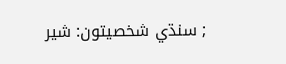; سنڌي شخصيتون: شير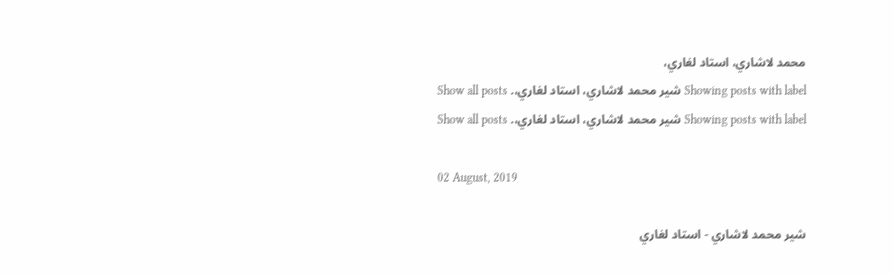محمد لاشاري، استاد لغاري،
Showing posts with label شير محمد لاشاري، استاد لغاري،. Show all posts
Showing posts with label شير محمد لاشاري، استاد لغاري،. Show all posts

02 August, 2019

شير محمد لاشاري - استاد لغاري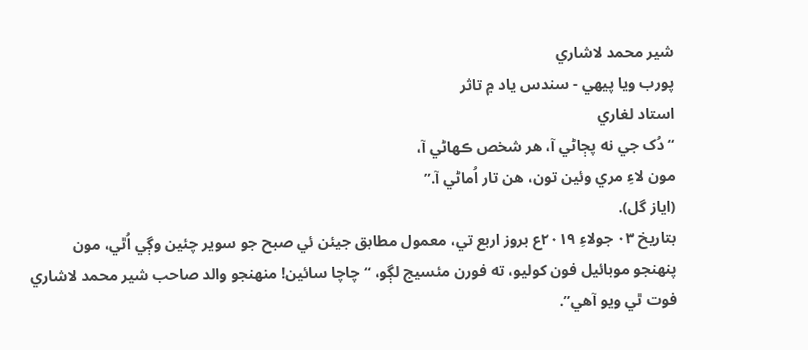شير محمد لاشاري
پورب ويا پيهي - سندس ياد ۾ تاثر
استاد لغاري
“دُک جي نه پڄاڻي آ، هر شخص ڪهاڻي آ،
مون لاءِ مري وئين تون، هن تار اُماڻي آ.”
(اياز گل).
بتاريخ ۰۳ جولاءِ ۲۰۱۹ع بروز اربع تي، معمول مطابق جيئن ئي صبح جو سوير چئين وڳي اُٿي، مون پنهنجو موبائيل فون کوليو، ته فورن مئسيج لڳو، “چاچا سائين! منهنجو والد صاحب شير محمد لاشاري فوت ٿي ويو آهي”.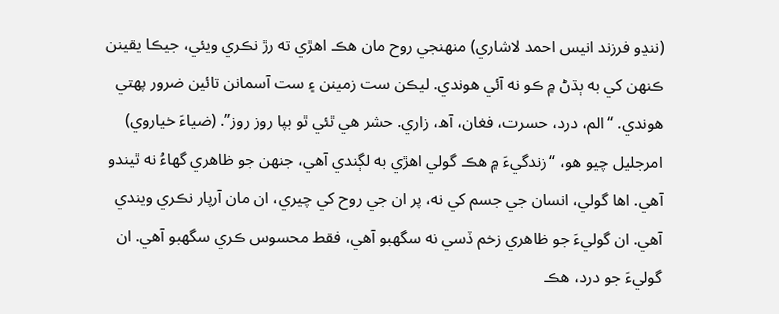(ننڍو فرزند انيس احمد لاشاري) منهنجي روح مان هڪ اهڙي ته رڙ نڪري ويئي، جيڪا يقينن ڪنهن کي به ٻڌڻ ۾ ڪو نه آئي هوندي. ليڪن ست زمينن ۽ ست آسمانن تائين ضرور پهتي هوندي. “الم، درد، حسرت، فغان، آھ، زاري. حشر هي ٿئي ٿو بپا روز روز”. (ضياءَ خياروي) امرجليل چيو هو، “زندگيءَ ۾ هڪ گولي اهڙي به لڳندي آهي، جنهن جو ظاهري گھاءُ نه ٿيندو آهي. اها گولي، انسان جي جسم کي نه، پر ان جي روح کي چيري، ان مان آرپار نڪري ويندي آهي. ان گوليءَ جو ظاهري زخم ڏسي نه سگھبو آهي، فقط محسوس ڪري سگھبو آهي. ان گوليءَ جو درد، هڪ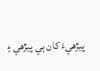پيڙهيءَ کان ٻي پيڙهي ۽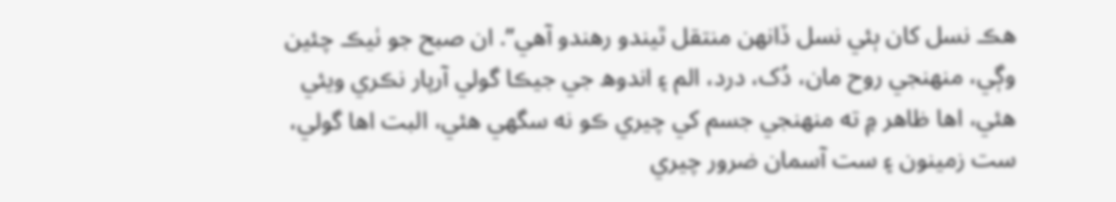هڪ نسل کان ٻئي نسل ڏانهن منتقل ٿيندو رهندو آهي”. ان صبح جو ٺيڪ چئين وڳي، منهنجي روح مان، دُک، درد، الم ۽ اندوھ جي جيڪا گولي آرپار نڪري ويئي هئي، اها ظاهر ۾ ته منهنجي جسم کي چيري ڪو نه سگھي هئي، البت اها گولي، ست زمينون ۽ ست آسمان ضرور چيري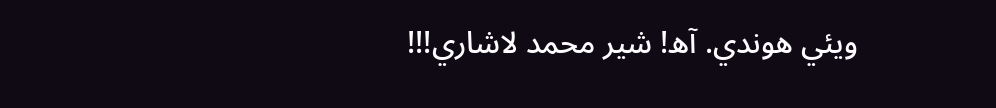ويئي هوندي. آھ! شير محمد لاشاري!!!